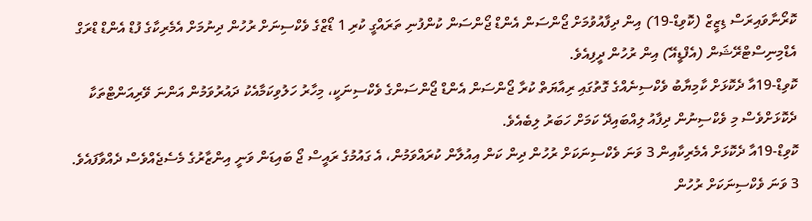ކޮރޯނާވައިރަސް ޑިޒީޒް (ކޮވިޑް-19) އިން ދިފާއުވުމަށް ޖޯންސަން އެންޑް ޖޯންސަން ކުންފުނި ތަރައްގީ ކުރި 1 ޑޯޒްގެ ވެކްސިނަށް ރުހުން ދިނުމަށް އެމެރިކާގެ ފުޑް އެންޑް ޑްރަގް އެޑްމިނިސްޓްރޭޝަން (އެފްޑީއޭ) އިން ރުހުން ދީފިއެވެ.
ކޮވިޑް-19އާ ދެކޮޅަށް ކާމިޔާބު ވެކްސިނެއްގެ ގޮތުގައި ރިއާޔަތް ކުރާ ޖޯންސަން އެންޑް ޖޯންސަންގެ ވެކްސިނަކީ، މިހާރު ހަލުވިކަމާއެކު ދައުރުވަމުން އަންނަ ވޭރިއަންޓްތަކާ ދެކޮޅަށްވެސް މި ވެކްސިނުން ދިފާއު ލިއްބައިދޭ ކަމަށް ހަބަރު ލިބެއެވެ.
ކޮވިޑް-19އާ ދެކޮޅަށް އެމެރިކާއިން 3 ވަނަ ވެކްސިނަކަށް ރުހުން ދިން ކަން އިއުލާން ކުރައްވަމުން، އެ ގައުމުގެ ރައީސް ޖޯ ބައިޑަން ވަނީ އިންޒާރުގެ މެސެޖެއްވެސް ދެއްވާފައެވެ.
3 ވަނަ ވެކްސިނަކަށް ރުހުން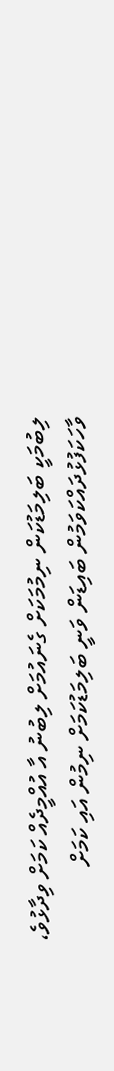ލިބުމަކީ ބަލިމަޑުކަން ނިމުމަކަށް ގެނައުމަށް ލިބުނު އާ އުއްމީދެއް ކަމަށް ވިދާޅުވެ، ވާހަކަފުޅުދައްކަވަމުން ބައިޑަން ވަނީ ބަލިމަޑުކަމަށް ނިމުން އައި ކަމަށް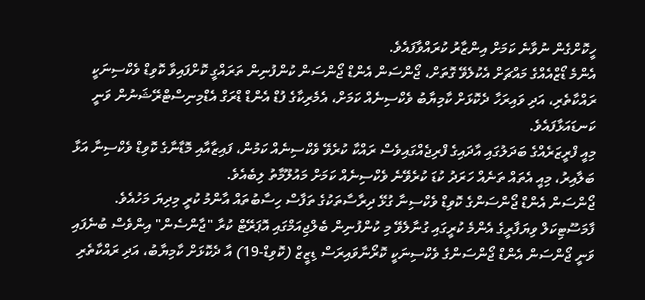ހީކޮށްގެން ނުވާނެ ކަމަށް އިންޒާރު ކުރައްވާފައެވެ.
އެންމެ ޑޯޒްއެއްގެ މައްޗަށް އެކުލެވޭ ގޮތަށް، ޖޯންސަން އެންޑް ޖޯންސަން ކުންފުނިން ތަރައްގީ ކޮށްފައިވާ ކޮވިޑް ވެކްސިނަކީ ރައްކާތެރި، އަދި ވައިރަހާ ދެކޮޅަށް ކާމިޔާބު ވެކްސިނެއް ކަމަށް، އެމެރިކާގެ ފުޑް އެންޑް ޑްރަގް އެޑްމިނިސްޓްރޭޝަނުން ވަނީ ކަނޑައަޅާފައެވެ.
މިއީ ފްރީޒަރެއްގެ ބަދަލުގައި އާދައިގެ ފްރިޖެއްގައިވެސް ރައްކާ ކުރެވޭ ވެކްސިނެއް ކަމުން، ފައިޒާއާއި މޮޑާނާގެ ކޮވިޑް ވެކްސިނާ އަޅާ ބަލާއިރު، މިއީ އެތައް ތަނެއް ހަރަދު ކުޑަ ކުރެވޭނެ ވެކްސިނެއް ކަމަށް މައުލޫމާތު ލިބެއެވެ.
ޖޯންސަން އެންޑް ޖޯންސަންގެ ކޮވިޑް ވެކްސިނާ ގުޅޭ ދިރާސާތަކުގެ ތަފާސް ހިސާބުތައް އާންމު ކުރީ މިދިޔަ މަހުއެވެ. ފާމަސޫޓިކަލް ވިޔަފާރީގެ އެންމެ ކުރީގައި ގުނާލެވޭ މި ކުންފުނިން ބެލްޖިއަމްގައި އޮޕަރޭޓް ކުރާ "ޖާންސެން" އިންވެސް ބުނެފައި ވަނީ ޖޯންސަން އެންޑް ޖޯންސަންގެ ވެކްސިނަކީ ކޮރޯނާވައިރަސް ޑިޒީޒް (ކޮވިޑް-19) އާ ދެކޮޅަށް ކާމިޔާބު، އަދި ރައްކާތެރި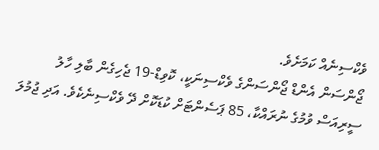ވެކްސިނެއް ކަމަށެވެ.
ޖޯންސަން އެންޑް ޖޯންސަންގެ ވެކްސިނަކީ، ކޮވިޑް-19 ޖެހިގެން ބާލި ހާލު ސީރިއަސް ވުމުގެ ނުރައްކާ، 85 ޕަސެންޓަށް ކުޑަކޮށް ދޭ ވެކްސިނެކެވެ. އަދި ޖުމުލަ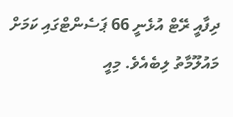ދިފާއީ ރޭޓް އުޅެނީ 66 ޕަސެންޓްގައި ކަމަށް މައުލޫމާތު ލިބެއެވެ. މިއީ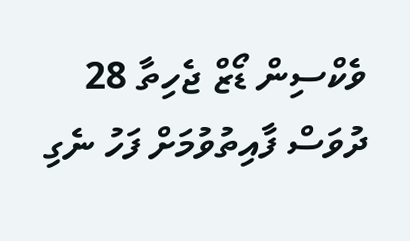ވެކްސިން ޑޯޒް ޖެހިތާ 28 ދުވަސް ފާއިތުވުމަށް ފަހު ނެގި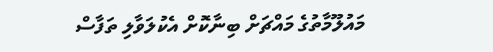މައުލޫމާތުގެ މައްޗަށް ބިނާކޮށް އެކުލަވާލި ތަފާސް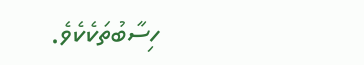ހިސާބުތަކެކެވެ.